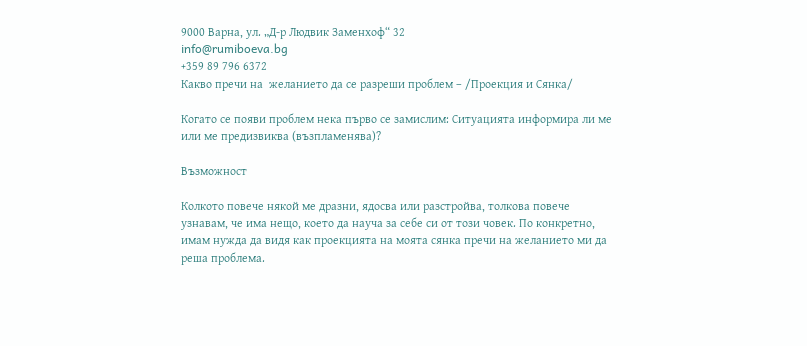9000 Варна, ул. „Д-р Людвик Заменхоф“ 32
info@rumiboeva.bg
+359 89 796 6372
Какво пречи на  желанието да се разреши проблем – /Проекция и Сянка/

Когато се появи проблем нека първо се замислим: Ситуацията информира ли ме или ме предизвиква (възпламенява)?

Възможност

Колкото повече някой ме дразни, ядосва или разстройва, толкова повече узнавам, че има нещо, което да науча за себе си от този човек. По конкретно, имам нужда да видя как проекцията на моята сянка пречи на желанието ми да реша проблема.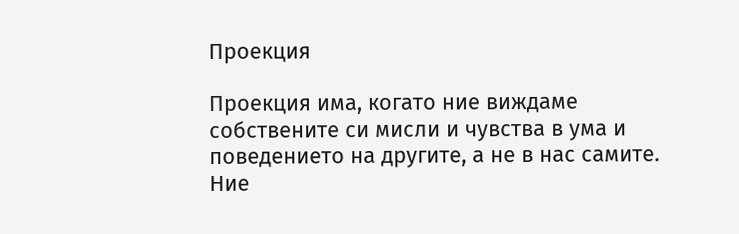Проекция

Проекция има, когато ние виждаме собствените си мисли и чувства в ума и поведението на другите, а не в нас самите. Ние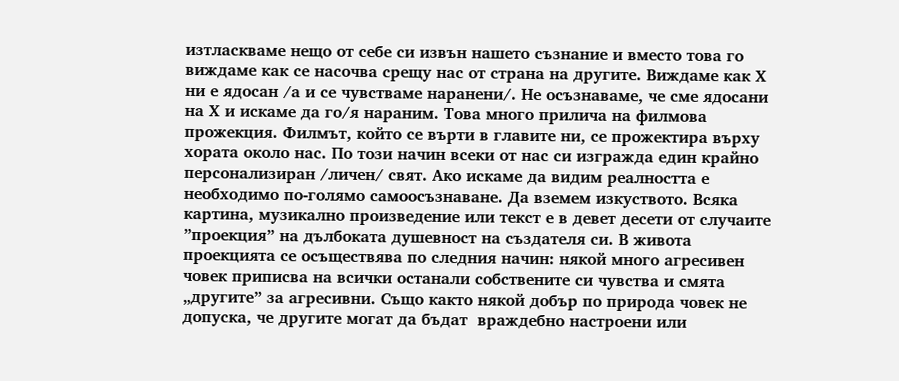изтласкваме нещо от себе си извън нашето съзнание и вместо това го виждаме как се насочва срещу нас от страна на другите. Виждаме как Х ни е ядосан /а и се чувстваме наранени/. Не осъзнаваме, че сме ядосани на Х и искаме да го/я нараним. Това много прилича на филмова прожекция. Филмът, който се върти в главите ни, се прожектира върху хората около нас. По този начин всеки от нас си изгражда един крайно персонализиран /личен/ свят. Ако искаме да видим реалността е необходимо по-голямо самоосъзнаване. Да вземем изкуството. Всяка картина, музикално произведение или текст е в девет десети от случаите ”проекция” на дълбоката душевност на създателя си. В живота проекцията се осъществява по следния начин: някой много агресивен човек приписва на всички останали собствените си чувства и смята „другите” за агресивни. Също както някой добър по природа човек не допуска, че другите могат да бъдат  враждебно настроени или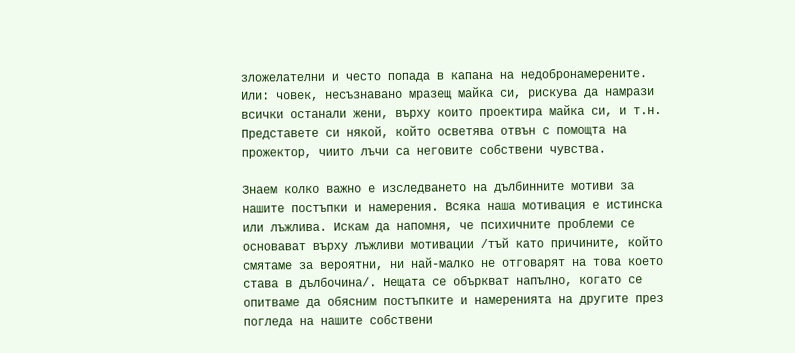зложелателни и често попада в капана на недобронамерените. Или: човек, несъзнавано мразещ майка си, рискува да намрази всички останали жени, върху които проектира майка си, и т.н. Представете си някой, който осветява отвън с помощта на прожектор, чиито лъчи са неговите собствени чувства.

Знаем колко важно е изследването на дълбинните мотиви за нашите постъпки и намерения. Всяка наша мотивация е истинска или лъжлива. Искам да напомня, че психичните проблеми се основават върху лъжливи мотивации /тъй като причините, който смятаме за вероятни, ни най-малко не отговарят на това което става в дълбочина/. Нещата се объркват напълно, когато се опитваме да обясним постъпките и намеренията на другите през погледа на нашите собствени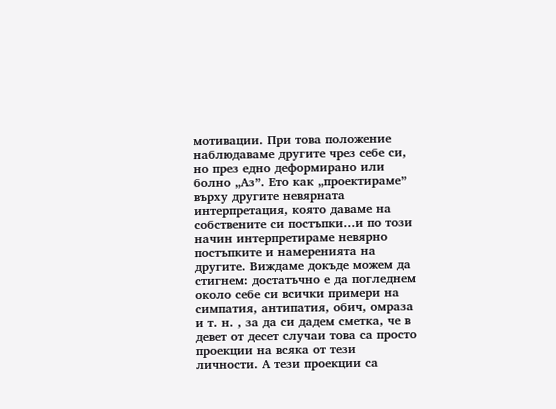мотивации. При това положение наблюдаваме другите чрез себе си, но през едно деформирано или болно „Аз”. Ето как „проектираме” върху другите невярната интерпретация, която даваме на собствените си постъпки…и по този начин интерпретираме невярно постъпките и намеренията на другите. Виждаме докъде можем да стигнем: достатъчно е да погледнем около себе си всички примери на симпатия, антипатия, обич, омраза и т. н. , за да си дадем сметка, че в девет от десет случаи това са просто проекции на всяка от тези личности. А тези проекции са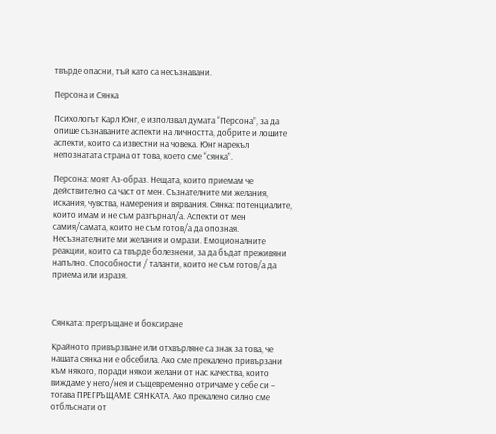твърде опасни, тъй като са несъзнавани.

Персона и Сянка

Психологът Карл Юнг, е използвал думата “Персона”, за да опише съзнаваните аспекти на личността, добрите и лошите аспекти, които са известни на човека. Юнг нарекъл непознатата страна от това, което сме “сянка”.

Персона: моят Аз-образ. Нещата, които приемам че действително са част от мен. Съзнателните ми желания, искания, чувства, намерения и вярвания. Сянка: потенциалите, които имам и не съм разгърнал/а. Аспекти от мен самия/самата, които не съм готов/а да опозная. Несъзнателните ми желания и омрази. Емоционалните реакции, които са твърде болезнени, за да бъдат преживяни напълно. Способности / таланти, които не съм готов/а да приема или изразя.



Сянката: прегръщане и боксиране

Крайното привързване или отхвърляне са знак за това, че нашата сянка ни е обсебила. Ако сме прекалено привързани към някого, поради някои желани от нас качества, които виждаме у него/нея и същевременно отричаме у себе си – тогава ПРЕГРЪЩАМЕ СЯНКАТА. Ако прекалено силно сме отблъснати от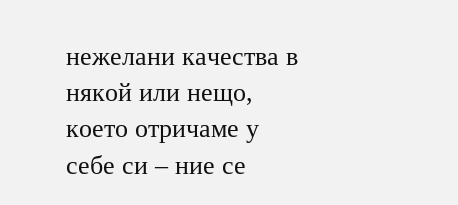нежелани качества в някой или нещо, което отричаме у себе си – ние се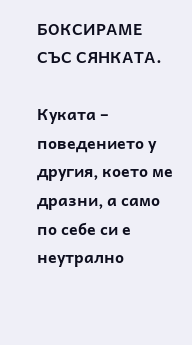БОКСИРАМЕ СЪС СЯНКАТА.

Куката – поведението у другия, което ме дразни, а само по себе си е неутрално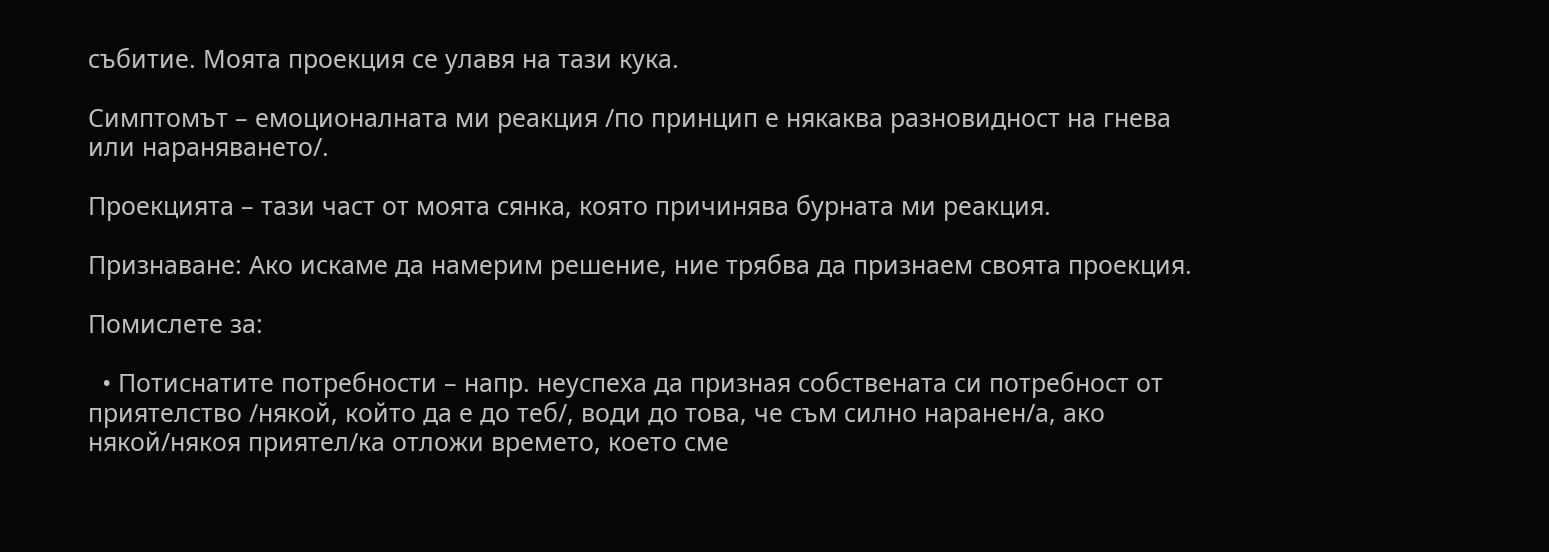събитие. Моята проекция се улавя на тази кука.

Симптомът – емоционалната ми реакция /по принцип е някаква разновидност на гнева или нараняването/.

Проекцията – тази част от моята сянка, която причинява бурната ми реакция.

Признаване: Ако искаме да намерим решение, ние трябва да признаем своята проекция.

Помислете за:

  • Потиснатите потребности – напр. неуспеха да призная собствената си потребност от приятелство /някой, който да е до теб/, води до това, че съм силно наранен/а, ако някой/някоя приятел/ка отложи времето, което сме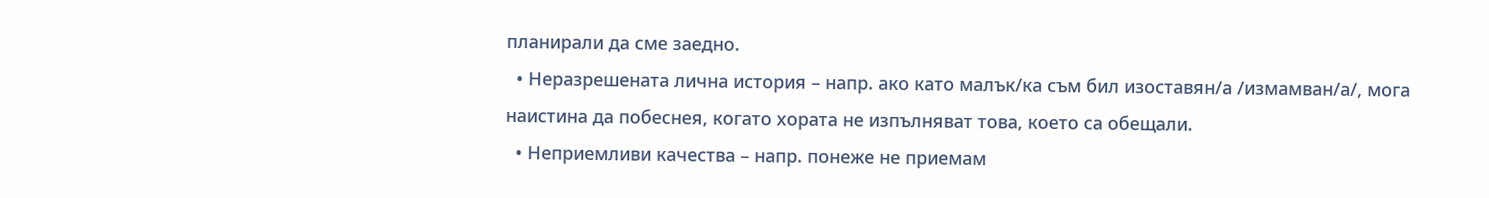планирали да сме заедно.
  • Неразрешената лична история – напр. ако като малък/ка съм бил изоставян/а /измамван/а/, мога наистина да побеснея, когато хората не изпълняват това, което са обещали.
  • Неприемливи качества – напр. понеже не приемам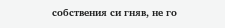собствения си гняв, не го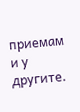приемам и у другите.